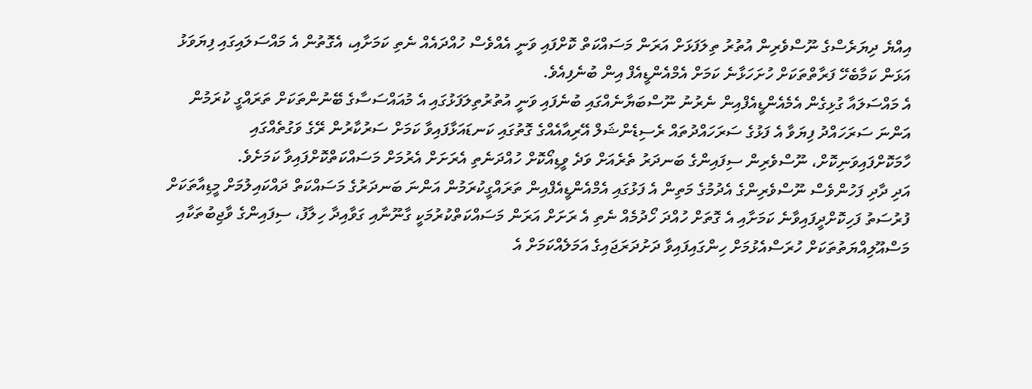އިއްޔެ ދިޔަރެސްގެ ނޫސްވެރިން އުތުރު ތިލަފަޅަށް އަރަން މަސައްކަތް ކޮށްފައި ވަނީ އެއްވެސް ހުއްދައެއް ނެތި ކަމަށާއި، އެގޮތުން އެ މައްސަލައިގައި ފިޔަވަޅު އަޅަން ކަމާބެހޭ ފަރާތްތަކަށް ހުށަހަޅާނެ ކަމަށް އެމްއެންޑީއެފް އިން ބުނެފިއެވެ.
އެ މައްސަލައާ ގުޅިގެން އެމެއެންޑީއެފްއިން ނެރުނު ނޫސްބަޔާނެއްގައި ބުނެފައި ވަނީ އުތުރުތިލަފަޅުގައި އެ މުއައްސަސާގެ ބޭނުންތަކަށް ތަރައްގީ ކުރަމުން އަންނަ ސަރަހައްދު ފިޔަވާ އެ ފަޅުގެ ސަރަހައްދުތައް ރެސިޑެންޝަލް އޭރިއާއެއްގެ ގޮތުގައި ކަނޑައަޅާފައިވާ ކަމަށް ސަރުކާރުން ރޭގެ ވަގުތެއްގައި ހާމަކޮށްފައިވަނިކޮށް، ނޫސްވެރިން ސިފައިންގެ ބަނދަރު ތެރެއަށް ވަދެ ވީޑިއޯކޮށް ހުއްދަނެތި އެރަށަށް އެރުމަށް މަސައްކަތްކޮށްފައިވާ ކަމަށެވެ.
އަދި ދާދި ފަހުންވެސް ނޫސްވެރިންގެ އެދުމުގެ މަތިން އެ ފަޅުގައި އެމްއެންޑީއެފްއިން ތަރައްގީކުރަމުން އަންނަ ބަނދަރުގެ މަސައްކަތް ދައްކައިލުމަށް މީޑިއާތަކަށް ފުރުސަތު ފަހިކޮށްދީފައިވާނެ ކަމަށާއި އެ ގޮތަށް ހުއްދަ ހޯދުމެއް ނެތި އެ ރަށަށް އަރަން މަސައްކަތްކުރުމަކީ ގާނޫނާއި ގަވާއިދާ ހިލާފު، ސިފައިންގެ ވާޖިބުތަކާއި މަސްއޫލިއްޔަތުތަކަށް ހުރަސްއެޅުމަށް ހިންގައިފައިވާ ދަށުދަރަޖައިގެ އަމަލެއްކަމަށް އެ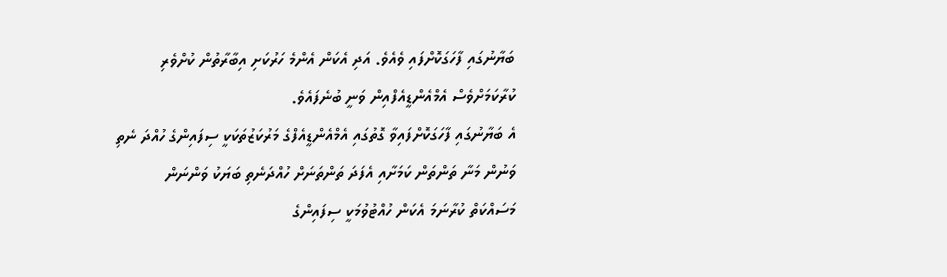ބަޔާނުގައި ފާހަގަކޮށްފައި ވެއެވެ. އަދި އެކަން އެންމެ ހަރުކަށި އިބާރާތުން ކުށްވެރި ކުރާކަމަށްވެސް އެމްއެންޑީއެފްއިން ވަނީ ބުނެފައެވެ.
އެ ބަޔާނުގައި ފާހަގަކޮށްފައިވާ ގޮތުގައި އެމްއެންޑީއެފްގެ މަރުކަޒުތަކަކީ ސިފައިންގެ ހުއްދަ ނެތި ވަނުން މަނާ ތަންތަން ކަމަށާއި އެފަދަ ތަންތަނަށް ހުއްދަނެތި ބަޔަކު ވަންނަން މަސައްކަތް ކުރާނަމަ އެކަން ހުއްޓުވުމަކީ ސިފައިންގެ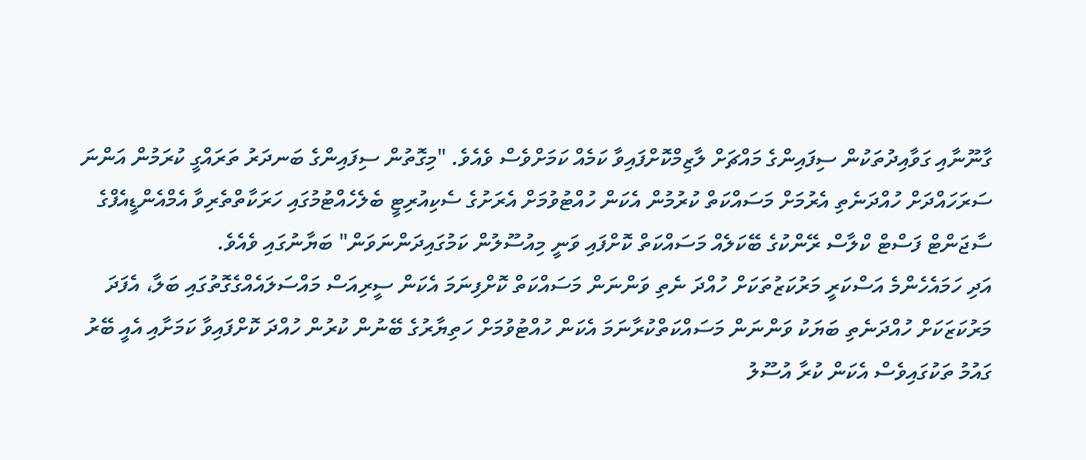ގާނޫނާއި ގަވާއިދުތަކުން ސިފައިންގެ މައްޗަށް ލާޒިމްކޮށްފައިވާ ކަމެއް ކަމަށްވެސް ވެއެވެ. "މިގޮތުން ސިފައިންގެ ބަނދަރު ތަރައްގީ ކުރަމުން އަންނަ ސަރަހައްދަށް ހުއްދަނެތި އެރުމަށް މަސައްކަތް ކުރުމުން އެކަން ހުއްޓުވުމަށް އެރަށުގެ ސެކިއުރިޓީ ބެލެހެއްޓުމުގައި ހަރަކާތްތެރިވާ އެމްއެންޑީއެފްގެ ސާޖަންޓް ފަސްޓް ކްލާސް ރޭންކުގެ ބޭކަލެއް މަސައްކަތް ކޮށްފައި ވަނީ މިއުސޫލުން ކަމުގައިދަންނަވަން" ބަޔާނުގައި ވެއެވެ.
އަދި ހަމައެހެންމެ އަސްކަރީ މަރުކަޒުތަކަށް ހުއްދަ ނެތި ވަންނަން މަސައްކަތް ކޮށްފިނަމަ އެކަން ސީރިއަސް މައްސަލައެއްގެގޮތުގައި ބަލާ، އެފަދަ މަރުކަޒަކަށް ހުއްދަނެތި ބަޔަކު ވަންނަން މަސައްކަތްކުރާނަމަ އެކަން ހުއްޓުވުމަށް ހަތިޔާރުގެ ބޭނުން ކުރުން ހުއްދަ ކޮށްފައިވާ ކަމަށާއި އެއީ ބޭރު ގައުމު ތަކުގައިވެސް އެކަން ކުރާ އުސޫލު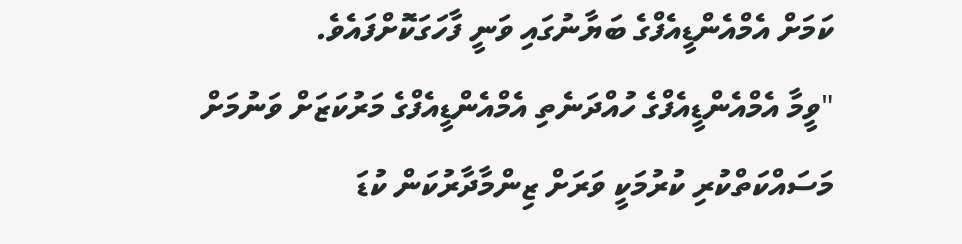ކަމަށް އެމްއެންޑީއެފްގެ ބަޔާނުގައި ވަނީ ފާހަގަކޮށްފައެވެ.
"ވީމާ އެމްއެންޑީއެފްގެ ހުއްދަނެތި އެމްއެންޑީއެފްގެ މަރުކަޒަށް ވަނުމަށް މަސައްކަތްކުރި ކުރުމަކީ ވަރަށް ޒިންމާދާރުކަން ކުޑަ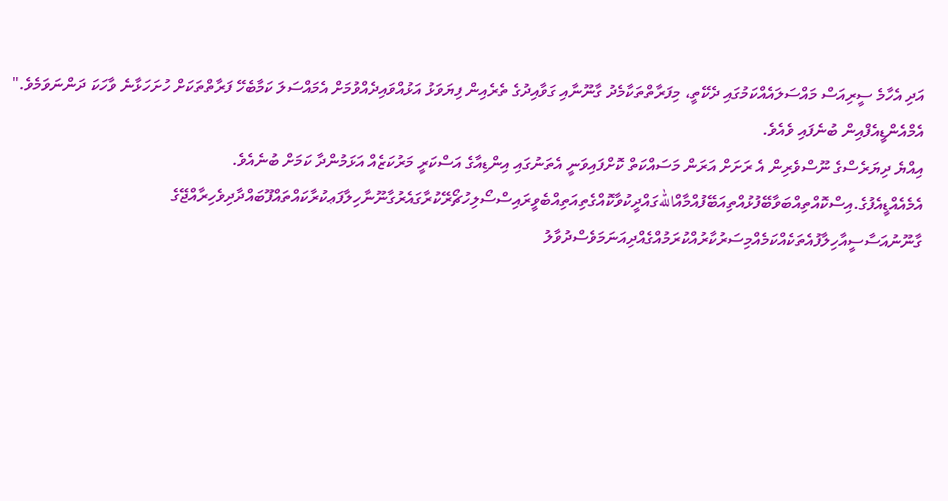އަދި އެހާމެ ސީރިއަސް މައްސަލައެއްކަމުގައި ދެކޭތީ، މިފަރާތްތަކާމެދު ގާނޫނާއި ގަވާއިދުގެ ތެރެއިން ފިޔަވަޅު އަޅުއްވައިދެއްވުމަށް އެމައްސަލަ ކަމާބެހޭ ފަރާތްތަކަށް ހުށަހަޅާނެ ވާހަކަ ދަންނަވަމެވެ." އެމްއެންޑީއެފްއިން ބުނެފައި ވެއެވެ.
އިއްޔެ ދިޔަރެސްގެ ނޫސްވެރިން އެ ރަށަށް އަރަން މަސައްކަތް ކޮށްފައިވަނީ އެތަނުގައި އިންޑިއާގެ އަސްކަރީ މަރުކަޒެއް އަޅަމުންދާ ކަމަށް ބުނެއެވެ.
އެމެއެއްޑީއެފުގެ.އިސްކޮއްތިއްބަވާބޭފުޅުއްތިއަބޭފުއްމާއްاللهގައްދީކުވާކޮއްގެތިއަތިއްބެވީރައިސްސޯލިހުޗޯރޭކުރާގައެރުގާނޫނާހިލާފަޢކުރާކައްތައްފޫބައްދާދިވެހިރާއްޖޭގެ ގާނޫނުއަސާސީއާހިލާފުއެތަކެއްކަމެއްމިސަރުކާރުއްކުރަމުއްގެއްދިއަނަމަވެސްދުވާލު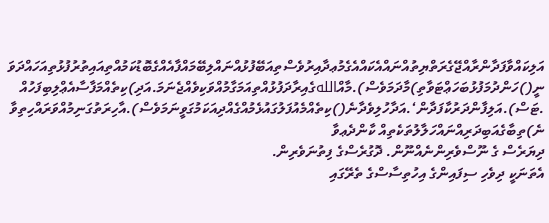އަލިކައްވާފަދާންރާއްޖޭގެރަތްޔިތުއްނައްއެކައްއެގެމުޢދާއިރުވެސްތިއަބޭފުޅުއްނައްލިބޭމައްފާއެއްގެބޮޑުކަމުއްތިއައިތުރުފުޅުތިއަހައްދަވަނީ()ހަންދުމަފުޅުބަހަޢްޓަވާތި)މާދަމަވެސް).މާއްاللهގެއިރާދަފުޅުއްތިއަމަގާމުއްވަކިވެއްޖެނަމަ.އަދި)ކިތެއްމަފާސާއެޢްލިބިފަހުއް.ޓަސް).އަލިފާންދަރުކާފަދާން‘.އަދާހުލިވެދާނެ()ކިތެއްމެއުފަލުގައުޅެމުއްގެއްދިއަކަމުގަވީނަމަވެސް).އާހިރަތުގަނިމުއްވަރައްހިތިވާނެ)ތިބާގެއަބިދަރިއްނައްހަލާލުތަކެތިއް ކާންދެޢވާ
ދިޔަރެސް ގެ ނޫސްވެރިންނެއްނޫން. ދޮގުރެސްގެ ފިތުނަވެރިން.
އެތަނަކީ ދިވެހި ސިފައިންގެ އިހުތިސާސްގެ ތެރޭގައި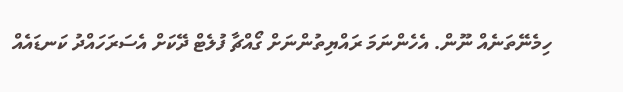ހިމެނޭތަނެއް ނޫން. އެހެންނަމަ ރައްޔިތުންނަށް ގޯއްޗާ ފުލެޓް ދޭކަށް އެސަރަހައްދު ކަނޑައެއް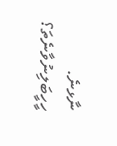ނާޅނެ. ހީހީބަލިނުވާނެތަ؟